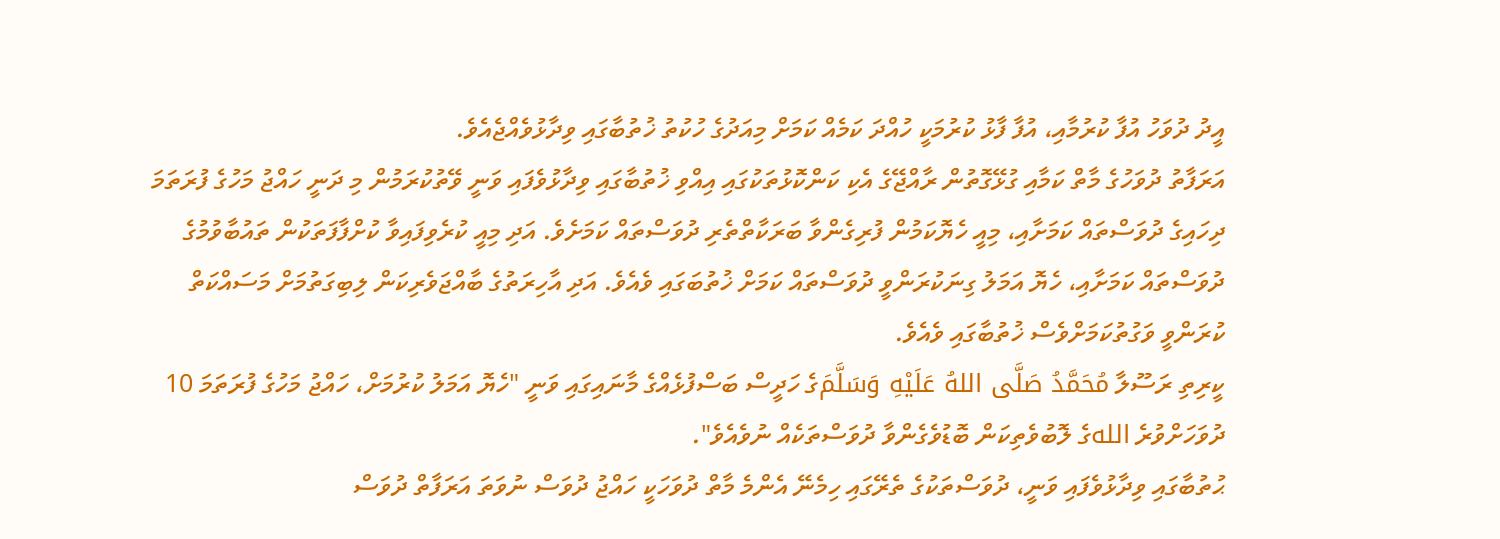އީދު ދުވަހު އުފާ ކުރުމާއި، އުފާ ފާޅު ކުރުމަކީ ހުއްދަ ކަމެއް ކަމަށް މިއަދުގެ ހުކުތު ޚުތުބާގައި ވިދާޅުވެއްޖެއެވެ.
އަރަފާތު ދުވަހުގެ މާތް ކަމާއި ގުޅޭގޮތުން ރާއްޖޭގެ އެކި ކަންކޮޅުތަކުގައި އިއްވި ޚުތުބާގައި ވިދާޅުވެފައި ވަނީ ވޭތުކުރަމުން މި ދަނީ ހައްޖު މަހުގެ ފުރަތަމަ ދިހައިގެ ދުވަސްތައް ކަމަށާއި، މިއީ ހެޔޮކަމުން ފުރިގެންވާ ބަރަކާތްތެރި ދުވަސްތައް ކަމަށެވެ. އަދި މިއީ ކުރެވިފައިވާ ކުށްފާފަތަކުން ތައުބާވުމުގެ ދުވަސްތައް ކަމަށާއި، ހެޔޮ އަމަލު ގިނަކުރަންވީ ދުވަސްތައް ކަމަށް ޚުތުބަގައި ވެއެވެ. އަދި އާހިރަތުގެ ބާއްޖަވެރިކަން ލިބިގަތުމަށް މަސައްކަތް ކުރަންވީ ވަގުތުކަމަށްވެސް ޚުތުބާގައި ވެއެވެ.
ކީރިތި ރަސޫލާ مُحَمَّدُ صَلَّى اللهُ عَلَيْهِ وَسَلَّمَގެ ހަދީސް ބަސްފުޅެއްގެ މާނައިގައި ވަނީ "ހެޔޮ އަމަލު ކުރުމަށް، ހައްޖު މަހުގެ ފުރަތަމަ 10 ދުވަހަށްވުރެ اللهގެ ލޮބުވެތިކަން ބޮޑުވެގެންވާ ދުވަސްތަކެއް ނުވެއެވެ".
ޙުތުބާގައި ވިދާޅުވެފައި ވަނީ، ދުވަސްތަކުގެ ތެރޭގައި ހިމެނޭ އެންމެ މާތް ދުވަހަކީ ހައްޖު ދުވަސް ނުވަތަ އަރަފާތް ދުވަސް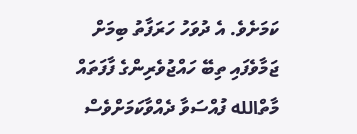ކަމަށެވެ. އެ ދުވަހު ހަރަފާތު ބިމަށް ޖަމާވެފައި ތިބޭ ހައްޖުވެރިންގެ ފާފަތައް މާތްالله ފުއްސަވާ ދެއްވާކަމަށްވެސް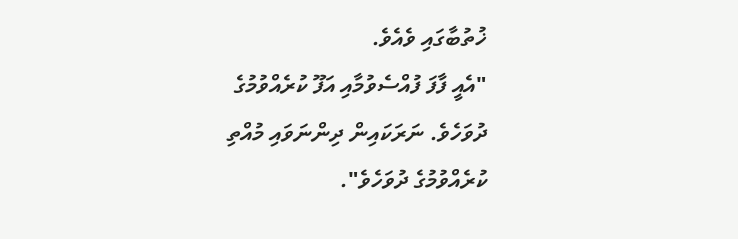ޚުތުބާގައި ވެއެވެ.
"އެއީ ފާފަ ފުއްސެވުމާއި އަފޫ ކުރެއްވުމުގެ ދުވަހެވެ. ނަރަކައިން ދިންނަވައި މުއްތި ކުރެއްވުމުގެ ދުވަހެވެ".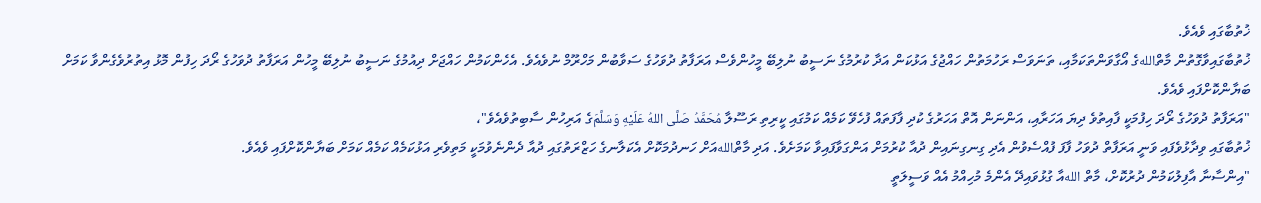ޚުތުބާގައި ވެއެވެ.
ޚުތުބާގައިވާގޮތުން މާތްاللهގެ އޯގާވަންތަކަމާއި، ތަނަވަސް ރަހުމަތުން ހައްޖުގެ އަޅުކަން އަދާ ކުރުމުގެ ނަސީބު ނުލިބޭ މީހުންވެސް އަރަފާތު ދުވަހުގެ ސަވާބުން މަހްރޫމް ނުވެއެވެ. އެހެންކަމުން ހައްޖަށް ދިއުމުގެ ނަސީބު ނުލިބޭ މީހުން އަރަފާތު ދުވަހުގެ ރޯދަ ހިފުން މޮޅު އިތުރުވެގެންވާ ކަމަށް ބަޔާންކޮށްފައި ވެއެވެ.
"އަރަފާތު ދުވަހުގެ ރޯދަ ހިފުމަކީ ފާއިތުވެ ދިޔަ އަހަރާއި، އަންނަން އޮތް އަހަރުގެ ކުދި ފާފަތައް ފުހެވޭ ކަމެއް ކަމުގައި ކީރިތި ރަސޫލާ مُحَمَّدُ صَلَّى اللهُ عَلَيْهِ وَسَلَّمَގެ އަރިހުން ސާބިތުވެއެވެ"،
ޚުތުބާގައި ވިދާޅުވެފައި ވަނީ އަރަފާތް ދުވަހު ފާފަ ފުއްސެވުން އެދި ގިނގިނައިން ދުއާ ކުރުމަށް އަންގަވާފައިވާ ކަމަށެވެ. އަދި މާތްاللهއަށް ހަނދުމަކޮށް އެކަލާނގެ ހަޒްރަތުގައި ދުއާ ދެންނެވުމަކީ މަތިވެރި އަޅުކަމެއް ކަމެއް ކަމަށް ބަޔާންކޮށްފައި ވެއެވެ.
"އިންސާނާ އާފިލުކަމުން ދުރުކޮށް، މާތް اللهއާ ގުޅުވައިދޭ އެންމެ މުހިއްމު އެއް ވަސީލަތީ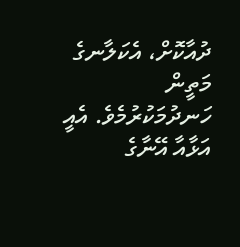ދުއާކޮށް، އެކަލާނގެ
މަތީން ހަނދުމަކުރުމެވެ. އެއީ އަޅާއާ އޭނާގެ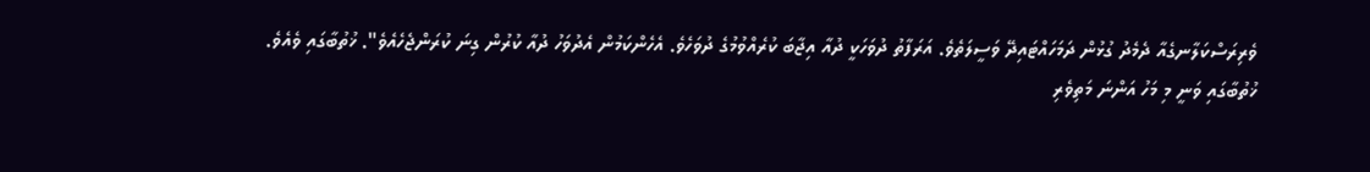ވެރިރަސްކަލާނގެއާ ދެމެދު ގުޅުން ދަމަހައްޓައިދޭ ވަސީލަތެވެ. އަރަފާތު ދުވަހަކީ ދުއާ އިޖާބަ ކުރެއްވުމުގެ ދުވަހެވެ. އެހެންކަމުން އެދުވަހު ދުއާ ކުރުން ގިނަ ކުރަންޖެހެއެވެ". ޚުތުބާގައި ވެއެވެ.
ޚުތުބާގައި ވަނީ މި މަހު އަންނަ މަތިވެރި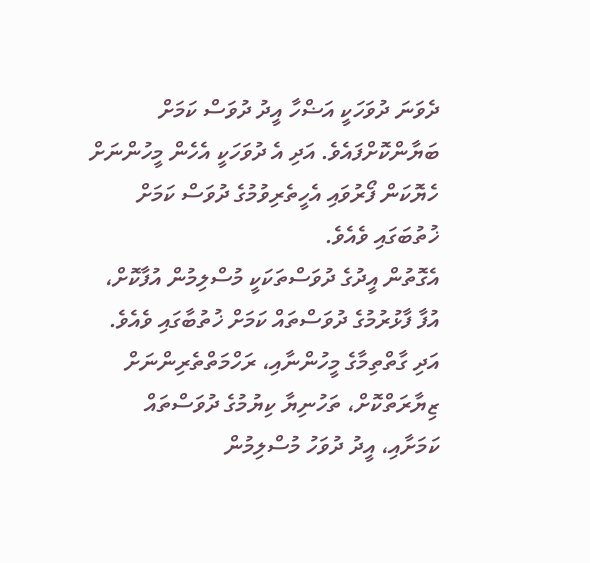ދެވަނަ ދުވަހަކީ އަޟްހާ އީދު ދުވަސް ކަމަށް ބަޔާންކޮށްފައެވެ. އަދި އެ ދުވަހަކީ އެހެން މީހުންނަށް ހެޔޮކަން ފޯރުވައި އެހީތެރިވުމުގެ ދުވަސް ކަމަށް ޚުތުބަގައި ވެއެވެ.
އެގޮތުން އީދުގެ ދުވަސްތަކަކީ މުސްލިމުން އުފާކޮށް، އުފާ ފާޅުރުމުގެ ދުވަސްތައް ކަމަށް ޚުތުބާގައި ވެއެވެ.
އަދި ގާތްތިމާގެ މީހުންނާއި، ރަހްމަތްތެރިންނަށް ޒިޔާރަތްކޮށް، ތަހުނިޔާ ކިޔުމުގެ ދުވަސްތައް ކަމަށާއި، އީދު ދުވަހު މުސްލިމުން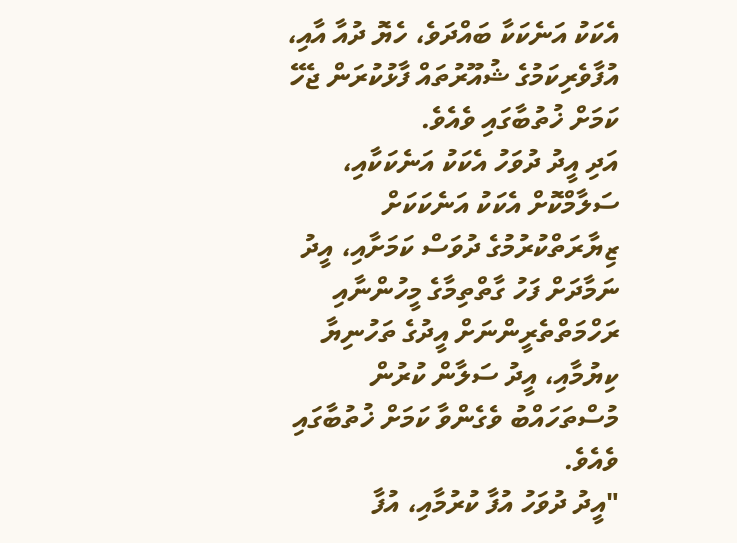އެކަކު އަނެކަކާ ބައްދަވެ، ހެޔޮ ދުއާ އާއި، އުފާވެރިކަމުގެ ޝުއޫރުތައް ފާޅުކުރަން ޖެހޭ ކަމަށް ޚުތުބާގައި ވެއެވެ.
އަދި އީދު ދުވަހު އެކަކު އަނެކަކާއި، ސަލާމްކޮށް އެކަކު އަނެކަކަށް ޒިޔާރަތްކުރުމުގެ ދުވަސް ކަމަށާއި، އީދު ނަމާދަށް ފަހު ގާތްތިމާގެ މީހުންނާއި ރަހްމަތްތެރީންނަށް އީދުގެ ތަހުނިޔާ ކިޔުމާއި، އީދު ސަލާން ކުރުން މުސްތަހައްބު ވެގެންވާ ކަމަށް ޚުތުބާގައި ވެއެވެ.
"އީދު ދުވަހު އުފާ ކުރުމާއި، އުފާ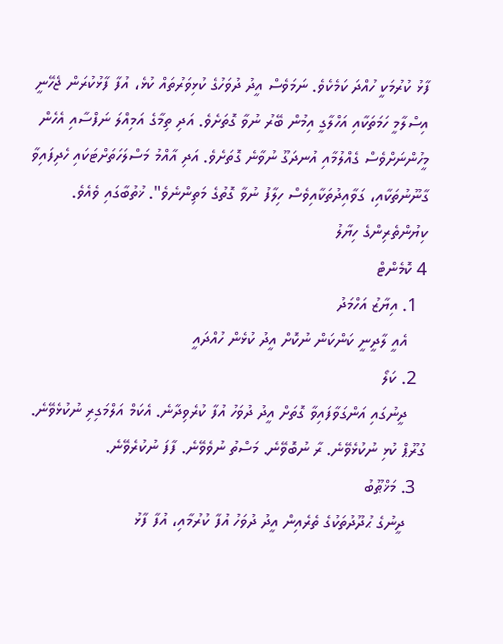ފާޅު ކުރުމަކީ ހުއްދަ ކަމެކެވެ. ނަމަވެސް އީދު ދުވަހުގެ ކުޅިވަރުތައް ކުޅެ، އުފާ ފާޅުކުރަން ޖެހޭނީ އިސްލާމީ ހަމަތަކާއި އަހްލާގީ އިމުން ބޭރު ނުވާ ގޮތަށެވެ. އަދި ތިމާގެ އަމިއްލަ ނަފްސާއި އެހެން މީހުންނަށްވެސް ގެއްލުމާއި އުނދަގޫ ނުވާނެ ގޮތަށެވެ. އަދި އާއްމު މަސްލަހަތަށްޓަކައި ހެދިފައިވާ ގާނޫނުތަކާއި، ގަވާއިދުތަކާއިވެސް ހިލާފު ނުވާ ގޮތުގެ މަތިންނެވެ". ޚުތުބާގައި ވެއެވެ.
ކިޔުންތެރިންގެ ހިޔާލު
4 ކޮމެންޓް
  1. އިޔާޒު އަހްމަދު
    އެއީ ލާދީނީ ކަންކަން ނުކޮށް އީދު ކުޅެން ހުއްދައީ
  2. ކަލޯ
    ދީނުގައި އަންގަވާފައިވާ ގޮތަށް އީދު ދުވަހު އުފާ ކުރެވިދާނެ. އެކަމް އަލްމަގިރި ނުކުޅެވޭނެ. ގުރޫޕް ކުޅި ނުކުޅެވޭނެ. ރާ ނުބޮވޭނެ. މަސްތު ނުވެވޭނެ. ފާފަ ނުކުރެވޭނެ.
  3. މަޚްޠޫބު
    ދީނުގެ ޙުދޫދުތަކުގެ ތެރެއިން އީދު ދުވަހު އުފާ ކުރުމާއި، އުފާ ފާޅު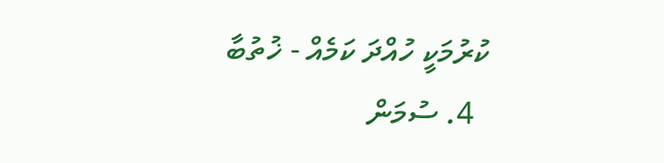ކުރުމަކީ ހުއްދަ ކަމެއް - ޚުތުބާ
  4. ސުމަން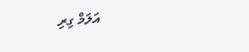އަލަމް ގިރި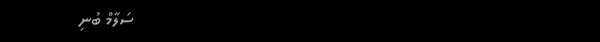ސަލާމް ބުނި